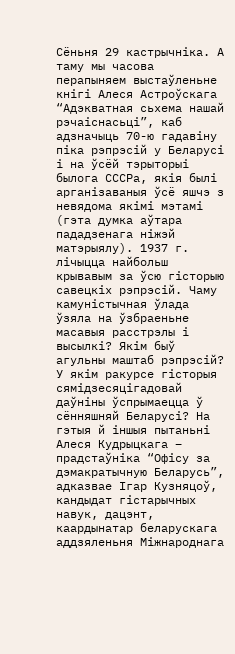Сёньня 29 кастрычніка. А таму мы часова перапыняем выстаўленьне кнігі Алеся Астроўскага “Адэкватная сьхема нашай рэчаіснасьці”, каб адзначыць 70-ю гадавіну піка рэпрэсій у Беларусі і на ўсёй тэрыторыі былога СССРа, якія былі арганізаваныя ўсё яшчэ з невядома якімі мэтамі (гэта думка аўтара пададзенага ніжэй матэрыялу). 1937 г. лічыцца найбольш крывавым за ўсю гісторыю савецкіх рэпрэсій. Чаму камуністычная ўлада ўзяла на ўзбраеньне масавыя расстрэлы і высылкі? Якім быў агульны маштаб рэпрэсій? У якім ракурсе гісторыя сямідзесяцігадовай даўніны ўспрымаецца ў сённяшняй Беларусі? На гэтыя й іншыя пытаньні Алеся Кудрыцкага – прадстаўніка “Офісу за дэмакратычную Беларусь”, адказвае Ігар Кузняцоў, кандыдат гістарычных навук, дацэнт, каардынатар беларускага аддзяленьня Міжнароднага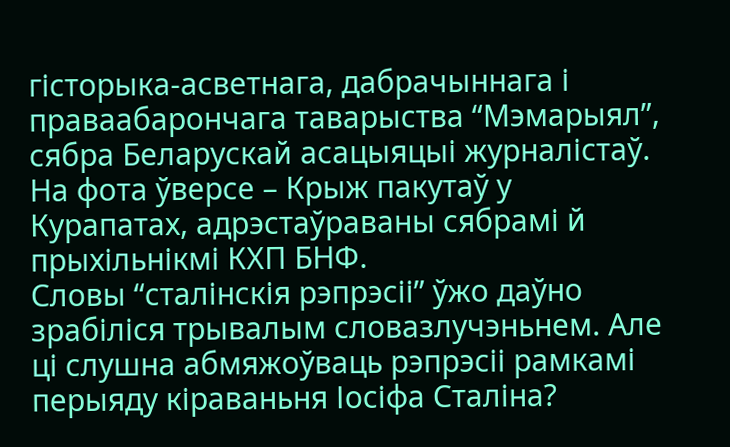гісторыка-асветнага, дабрачыннага і праваабарончага таварыства “Мэмарыял”, сябра Беларускай асацыяцыі журналістаў. На фота ўверсе – Крыж пакутаў у Курапатах, адрэстаўраваны сябрамі й прыхільнікмі КХП БНФ.
Словы “сталінскія рэпрэсіі” ўжо даўно зрабіліся трывалым словазлучэньнем. Але ці слушна абмяжоўваць рэпрэсіі рамкамі перыяду кіраваньня Іосіфа Сталіна?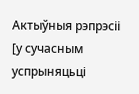Актыўныя рэпрэсіі [у сучасным успрыняцьці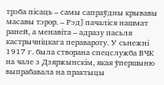трэба пісаць – самы сапраўдны крывавы масавы тэрор. – Рэд] пачаліся нашмат раней, а менавіта – адразу пасьля кастрычніцкага перавароту. У сьнежні 1917 г. была створана спецслужба ВЧК на чале з Дзяржынскім, якая ўпершыню выпрабавала на практыцы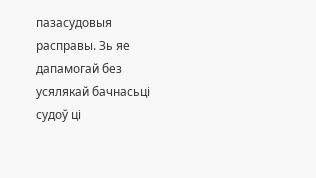пазасудовыя расправы. Зь яе дапамогай без усялякай бачнасьці судоў ці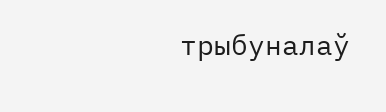трыбуналаў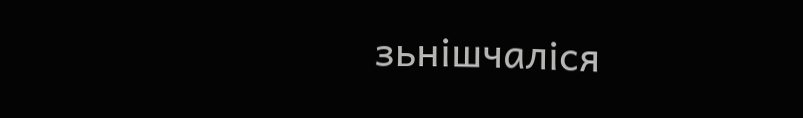зьнішчаліся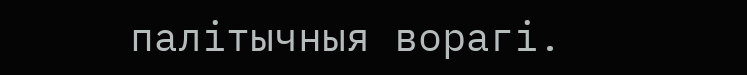палітычныя ворагі.